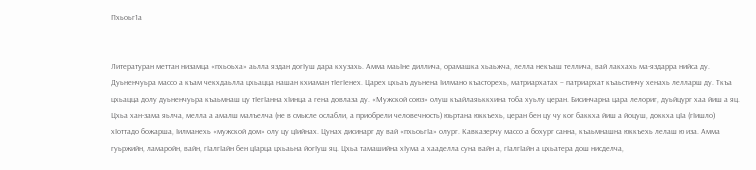Пхьоьг1а


Литературан меттан низамца «пхьоьха» аьлла яздан догIуш дара кхузахь. Амма маьIне диллича, орамашка хьаьжча, лелла некъаш теллича, вай лакхахь ма-яздарра нийса ду. Дуьненчуьра массо а къам чекхдаьлла цхьацца нашан кхиаман тIегIенех. Царех цхьаъ дуьнена Iилмано къасторехь, матриархатах – патриархат къаьстинчу хенахь лелларш ду. Ткъа цхьацца долу дуьненчуьра къаьмнаш цу тIегIанна хIинца а гена довлаза ду. «Мужской союз» олуш къайлаяьккхина тоба хуьлу церан. Бисинчарна цара лелориг, дуьйцург хаа йиш а яц.
Цхьа хан-зама яьлча, мелла а амалш малъелча (не в смысле ослабли, а приобрели человечность) юьртана юккъехь, церан бен цу чу ког баккха йиш а йоцуш, доккха цIа (гIишло) хIоттадо божарша, Iилманехь «мужской дом» олу цу цIийнах. Цунах дисинарг ду вай «пхьоьгIа» олург. Кавказерчу массо а бохург санна, къаьмнашна юккъехь лелаш ю иза. Амма гуьржийн, ламаройн, вайн, гIалгIайн бен цIарца цхьаьна йогIуш яц. Цхьа тамашийна хIума а хааделла суна вайн а, гIалгIайн а цхьатера дош нисделча,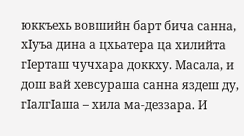юккъехь вовшийн барт бича санна, хIуъа дина а цхьатера ца хилийта гIерташ чучхара доккху. Масала, и дош вай хевсураша санна яздеш ду, гIалгIаша – хила ма-деззара. И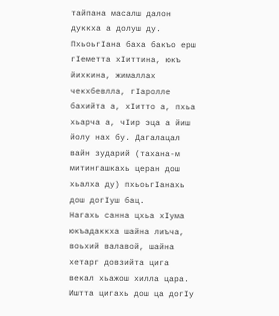тайпана масалш далон дуккха а долуш ду.
ПхьоьгIана баха бакъо ерш гIеметта хIиттина, юкъ йихкина, жималлах чекхбевлла, гIаролле бахийта а, хIитто а, пхьа хьарча а, чIир эца а йиш йолу нах бу. Дагалацал вайн зударий (тахана-м митингашкахь церан дош хьалха ду) пхьоьгIанахь дош догIуш бац.
Нагахь санна цхьа хIума юкъадаккха шайна лиъча, воьхий валавой, шайна хетарг довзийта цига векал хьажош хилла цара. Иштта цигахь дош ца догIу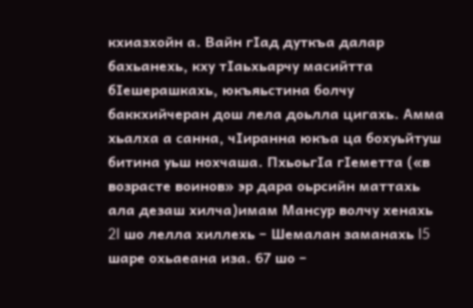кхиазхойн а. Вайн гIад дуткъа далар бахьанехь, кху тIаьхьарчу масийтта бIешерашкахь, юкъяьстина болчу баккхийчеран дош лела доьлла цигахь. Амма хьалха а санна, чIиранна юкъа ца бохуьйтуш битина уьш нохчаша. ПхьоьгIа гIеметта («в возрасте воинов» эр дара оьрсийн маттахь ала дезаш хилча)имам Мансур волчу хенахь 2I шо лелла хиллехь – Шемалан заманахь I5 шаре охьаеана иза. 67 шо –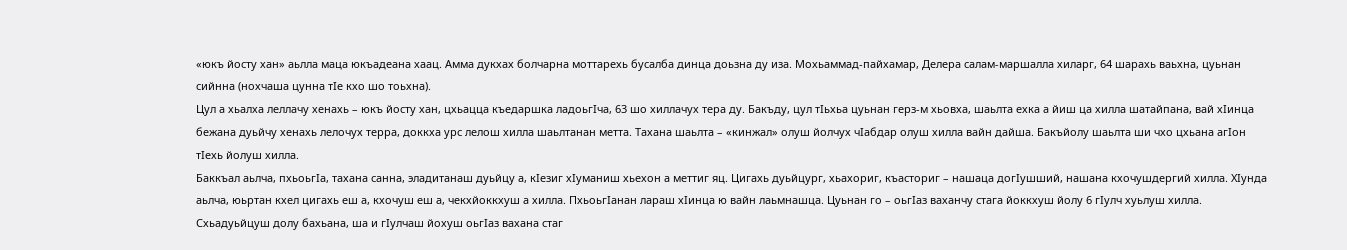«юкъ йосту хан» аьлла маца юкъадеана хаац. Амма дукхах болчарна моттарехь бусалба динца доьзна ду иза. Мохьаммад-пайхамар, Делера салам-маршалла хиларг, 64 шарахь ваьхна, цуьнан сийнна (нохчаша цунна тIе кхо шо тоьхна).
Цул а хьалха леллачу хенахь – юкъ йосту хан, цхьацца къедаршка ладоьгIча, 63 шо хиллачух тера ду. Бакъду, цул тIьхьа цуьнан герз-м хьовха, шаьлта ехка а йиш ца хилла шатайпана, вай хIинца бежана дуьйчу хенахь лелочух терра, доккха урс лелош хилла шаьлтанан метта. Тахана шаьлта – «кинжал» олуш йолчух чIабдар олуш хилла вайн дайша. Бакъйолу шаьлта ши чхо цхьана агIон тIехь йолуш хилла.
Баккъал аьлча, пхьоьгIа, тахана санна, эладитанаш дуьйцу а, кIезиг хIуманиш хьехон а меттиг яц. Цигахь дуьйцург, хьахориг, къасториг – нашаца догIушший, нашана кхочушдергий хилла. ХIунда аьлча, юьртан кхел цигахь еш а, кхочуш еш а, чекхйоккхуш а хилла. ПхьоьгIанан лараш хIинца ю вайн лаьмнашца. Цуьнан го – оьгIаз ваханчу стага йоккхуш йолу 6 гIулч хуьлуш хилла. Схьадуьйцуш долу бахьана, ша и гIулчаш йохуш оьгIаз вахана стаг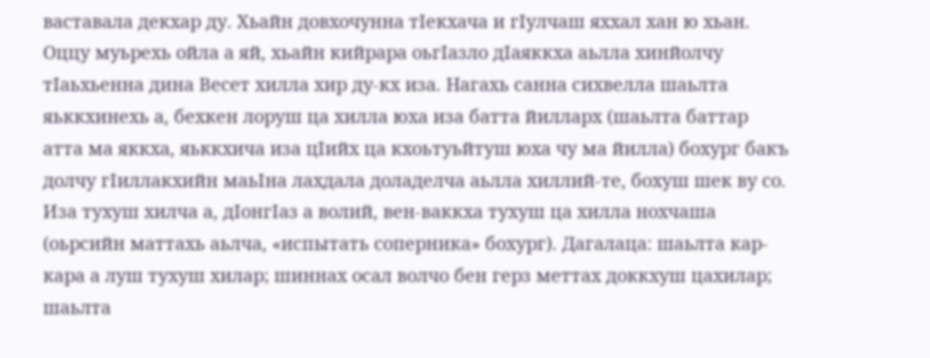ваставала декхар ду. Хьайн довхочунна тIекхача и гIулчаш яххал хан ю хьан. Оццу муьрехь ойла а яй, хьайн кийрара оьгIазло дIаяккха аьлла хинйолчу тIаьхьенна дина Весет хилла хир ду-кх иза. Нагахь санна сихвелла шаьлта яьккхинехь а, бехкен лоруш ца хилла юха иза батта йилларх (шаьлта баттар атта ма яккха, яьккхича иза цIийх ца кхоьтуьйтуш юха чу ма йилла) бохург бакъ долчу гIиллакхийн маьIна лахдала доладелча аьлла хиллий-те, бохуш шек ву со. Иза тухуш хилча а, дIонгIаз а волий, вен-ваккха тухуш ца хилла нохчаша (оьрсийн маттахь аьлча, «испытать соперника» бохург). Дагалаца: шаьлта кар-кара а луш тухуш хилар; шиннах осал волчо бен герз меттах доккхуш цахилар; шаьлта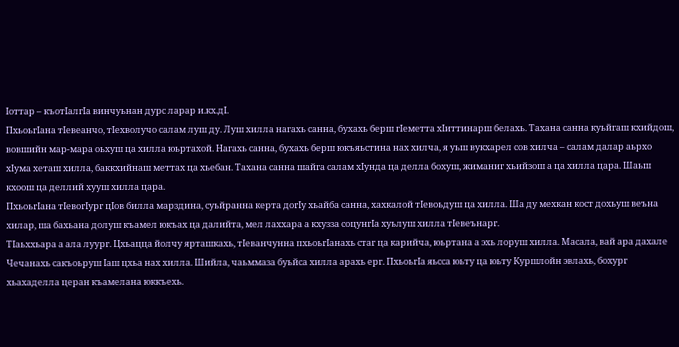Iоттар – къотIалгIа винчуьнан дурс ларар и.кх.дI.
ПхьоьгIана тIевеанчо, тIехволучо салам луш ду. Луш хилла нагахь санна, бухахь берш гIеметта хIиттинарш белахь. Тахана санна куьйгаш кхийдош, вовшийн мар-мара оьхуш ца хилла юьртахой. Нагахь санна, бухахь берш юкъяьстина нах хилча, я уьш вукхарел сов хилча – салам далар аьрхо хIума хеташ хилла, баккхийнаш меттах ца хьебан. Тахана санна шайга салам хIунда ца делла бохуш, жиманиг хьийзош а ца хилла цара. Шаьш кхоош ца деллий хууш хилла цара.
ПхьоьгIана тIевогIург цIов билла марздина, суьйранна керта догIу хьайба санна, хахкалой тIевоьдуш ца хилла. Ша ду мехкан кост дохьуш веъна хилар, ша бахьана долуш къамел юкъах ца далийта, мел лаххара а кхузза соцунгIа хуьлуш хилла тIевеънарг.
ТIаьххьара а ала луург. Цхьацца йолчу ярташкахь, тIеванчунна пхьоьгIанахь стаг ца карийча, юьртана а эхь лоруш хилла. Масала, вай ара дахале Чечанахь сакъоьруш Iаш цхьа нах хилла. Шийла, чаьммаза буьйса хилла арахь ерг. ПхьоьгIа яьсса юьту ца юьту Куршлойн эвлахь, бохург хьахаделла церан къамелана юккъехь.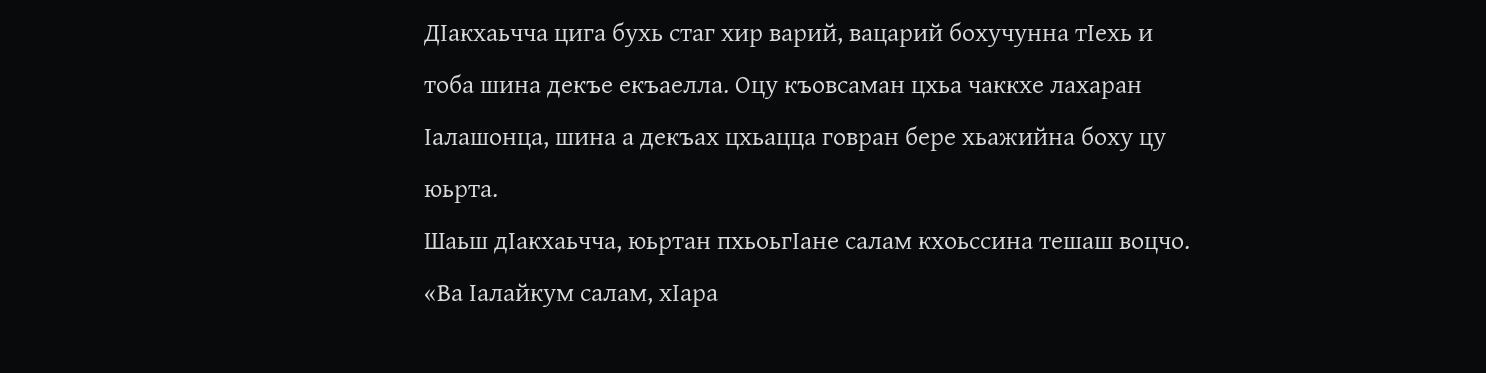ДIакхаьчча цига бухь стаг хир варий, вацарий бохучунна тIехь и тоба шина декъе екъаелла. Оцу къовсаман цхьа чаккхе лахаран Iалашонца, шина а декъах цхьацца говран бере хьажийна боху цу юьрта.
Шаьш дIакхаьчча, юьртан пхьоьгIане салам кхоьссина тешаш воцчо. «Ва Iалайкум салам, хIара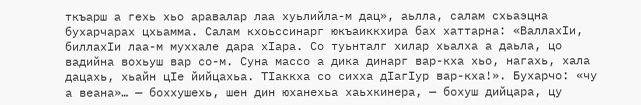ткъарш а гехь хьо аравалар лаа хуьлийла-м дац», аьлла, салам схьаэцна бухарчарах цхьамма. Салам кхоьссинарг юкъаиккхира бах хаттарна: «ВаллахIи, биллахIи лаа-м муххале дара хIара. Со туьнталг хилар хьалха а даьла, цо вадийна вохьуш вар со-м. Суна массо а дика динарг вар-кха хьо, нагахь, хала дацахь, хьайн цIе йийцахьа. ТIаккха со сихха дIагIур вар-кха!». Бухарчо: «чу а веана»… — боххушехь, шен дин юханехьа хаьхкинера, — бохуш дийцара, цу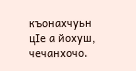къонахчуьн цIе а йохуш, чечанхочо.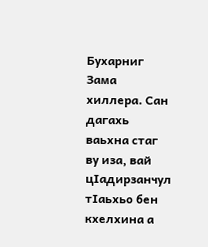Бухарниг Зама хиллера. Сан дагахь ваьхна стаг ву иза, вай цIадирзанчул тIаьхьо бен кхелхина а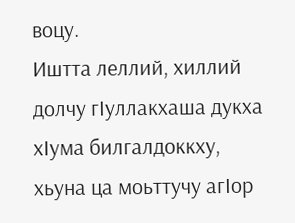воцу.
Иштта леллий, хиллий долчу гIуллакхаша дукха хIума билгалдоккху, хьуна ца моьттучу агIор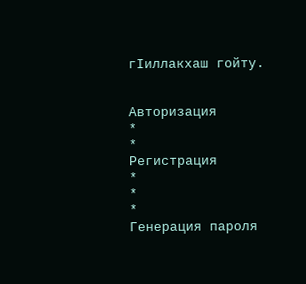гIиллакхаш гойту.


Авторизация
*
*
Регистрация
*
*
*
Генерация пароля